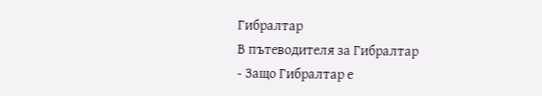Гибралтар
В пътеводителя за Гибралтар
- Защо Гибралтар е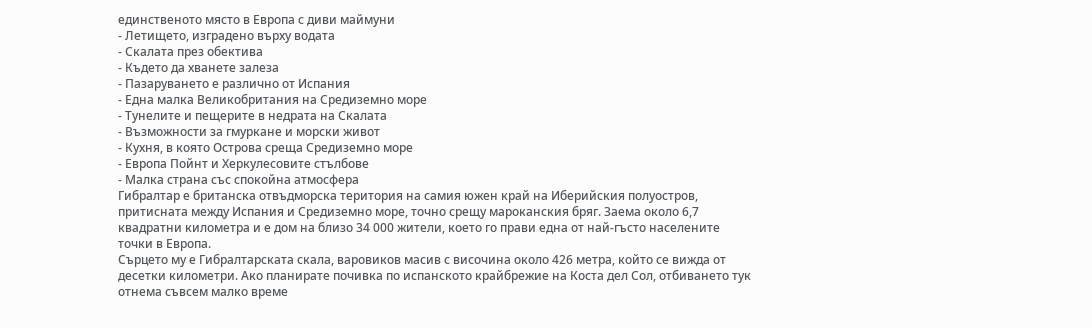единственото място в Европа с диви маймуни
- Летището, изградено върху водата
- Скалата през обектива
- Където да хванете залеза
- Пазаруването е различно от Испания
- Една малка Великобритания на Средиземно море
- Тунелите и пещерите в недрата на Скалата
- Възможности за гмуркане и морски живот
- Кухня, в която Острова среща Средиземно море
- Европа Пойнт и Херкулесовите стълбове
- Малка страна със спокойна атмосфера
Гибралтар е британска отвъдморска територия на самия южен край на Иберийския полуостров, притисната между Испания и Средиземно море, точно срещу мароканския бряг. Заема около 6,7 квадратни километра и е дом на близо 34 000 жители, което го прави една от най-гъсто населените точки в Европа.
Сърцето му е Гибралтарската скала, варовиков масив с височина около 426 метра, който се вижда от десетки километри. Ако планирате почивка по испанското крайбрежие на Коста дел Сол, отбиването тук отнема съвсем малко време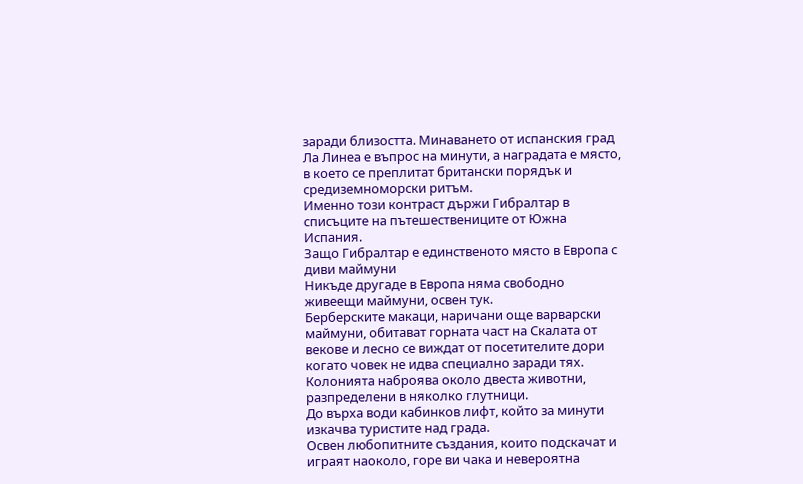заради близостта. Минаването от испанския град Ла Линеа е въпрос на минути, а наградата е място, в което се преплитат британски порядък и средиземноморски ритъм.
Именно този контраст държи Гибралтар в списъците на пътешествениците от Южна Испания.
Защо Гибралтар е единственото място в Европа с диви маймуни
Никъде другаде в Европа няма свободно живеещи маймуни, освен тук.
Берберските макаци, наричани още варварски маймуни, обитават горната част на Скалата от векове и лесно се виждат от посетителите дори когато човек не идва специално заради тях. Колонията наброява около двеста животни, разпределени в няколко глутници.
До върха води кабинков лифт, който за минути изкачва туристите над града.
Освен любопитните създания, които подскачат и играят наоколо, горе ви чака и невероятна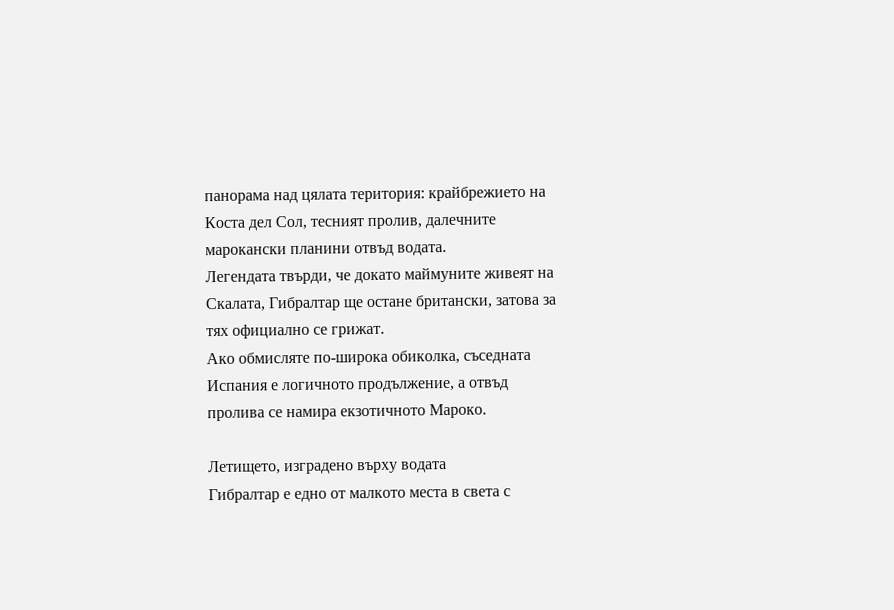панорама над цялата територия: крайбрежието на Коста дел Сол, тесният пролив, далечните марокански планини отвъд водата.
Легендата твърди, че докато маймуните живеят на Скалата, Гибралтар ще остане британски, затова за тях официално се грижат.
Ако обмисляте по-широка обиколка, съседната Испания е логичното продължение, а отвъд пролива се намира екзотичното Мароко.

Летището, изградено върху водата
Гибралтар е едно от малкото места в света с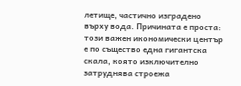летище, частично изградено върху вода. Причината е проста: този важен икономически център е по същество една гигантска скала, която изключително затруднява строежа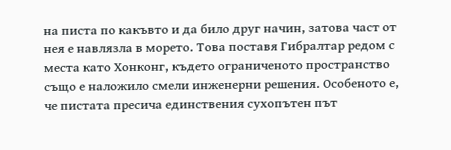на писта по какъвто и да било друг начин, затова част от нея е навлязла в морето. Това поставя Гибралтар редом с места като Хонконг, където ограниченото пространство също е наложило смели инженерни решения. Особеното е, че пистата пресича единствения сухопътен път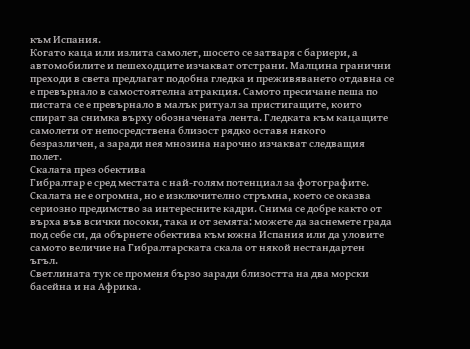към Испания.
Когато каца или излита самолет, шосето се затваря с бариери, а автомобилите и пешеходците изчакват отстрани. Малцина гранични преходи в света предлагат подобна гледка и преживяването отдавна се е превърнало в самостоятелна атракция. Самото пресичане пеша по пистата се е превърнало в малък ритуал за пристигащите, които спират за снимка върху обозначената лента. Гледката към кацащите самолети от непосредствена близост рядко оставя някого безразличен, а заради нея мнозина нарочно изчакват следващия полет.
Скалата през обектива
Гибралтар е сред местата с най-голям потенциал за фотографите.
Скалата не е огромна, но е изключително стръмна, което се оказва сериозно предимство за интересните кадри. Снима се добре както от върха във всички посоки, така и от земята: можете да заснемете града под себе си, да обърнете обектива към южна Испания или да уловите самото величие на Гибралтарската скала от някой нестандартен ъгъл.
Светлината тук се променя бързо заради близостта на два морски басейна и на Африка.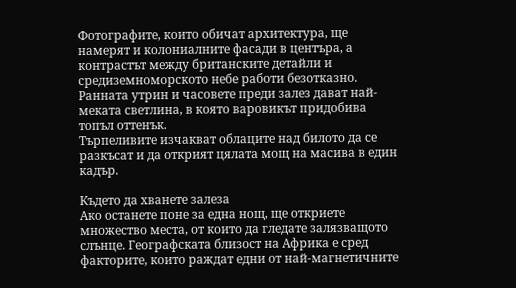Фотографите, които обичат архитектура, ще намерят и колониалните фасади в центъра, а контрастът между британските детайли и средиземноморското небе работи безотказно. Ранната утрин и часовете преди залез дават най-меката светлина, в която варовикът придобива топъл оттенък.
Търпеливите изчакват облаците над билото да се разкъсат и да открият цялата мощ на масива в един кадър.

Където да хванете залеза
Ако останете поне за една нощ, ще откриете множество места, от които да гледате залязващото слънце. Географската близост на Африка е сред факторите, които раждат едни от най-магнетичните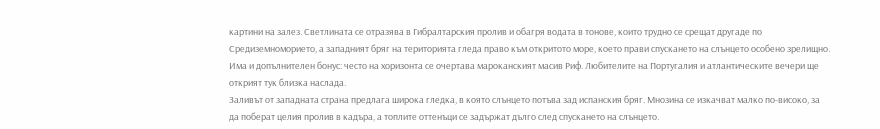картини на залез. Светлината се отразява в Гибралтарския пролив и обагря водата в тонове, които трудно се срещат другаде по Средиземноморието, а западният бряг на територията гледа право към откритото море, което прави спускането на слънцето особено зрелищно. Има и допълнителен бонус: често на хоризонта се очертава мароканският масив Риф. Любителите на Португалия и атлантическите вечери ще открият тук близка наслада.
Заливът от западната страна предлага широка гледка, в която слънцето потъва зад испанския бряг. Мнозина се изкачват малко по-високо, за да поберат целия пролив в кадъра, а топлите оттенъци се задържат дълго след спускането на слънцето.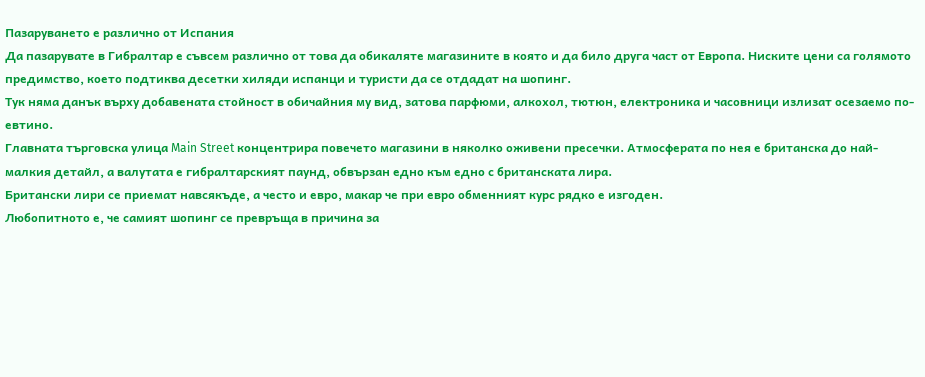Пазаруването е различно от Испания
Да пазарувате в Гибралтар е съвсем различно от това да обикаляте магазините в която и да било друга част от Европа. Ниските цени са голямото предимство, което подтиква десетки хиляди испанци и туристи да се отдадат на шопинг.
Тук няма данък върху добавената стойност в обичайния му вид, затова парфюми, алкохол, тютюн, електроника и часовници излизат осезаемо по-евтино.
Главната търговска улица Main Street концентрира повечето магазини в няколко оживени пресечки. Атмосферата по нея е британска до най-малкия детайл, а валутата е гибралтарският паунд, обвързан едно към едно с британската лира.
Британски лири се приемат навсякъде, а често и евро, макар че при евро обменният курс рядко е изгоден.
Любопитното е, че самият шопинг се превръща в причина за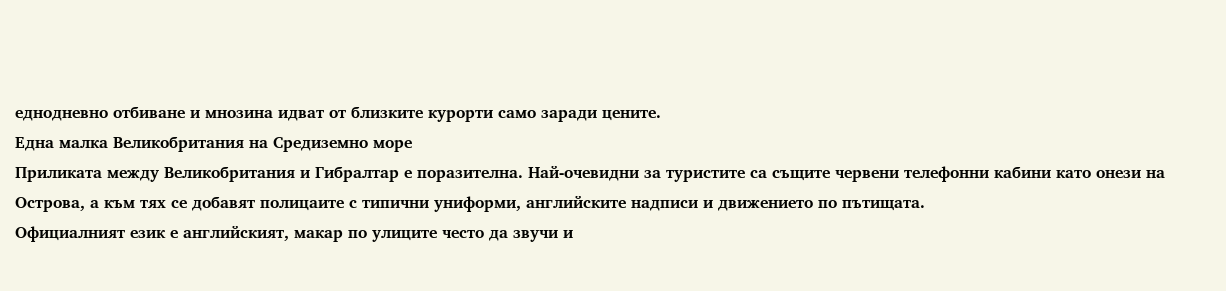еднодневно отбиване и мнозина идват от близките курорти само заради цените.
Една малка Великобритания на Средиземно море
Приликата между Великобритания и Гибралтар е поразителна. Най-очевидни за туристите са същите червени телефонни кабини като онези на Острова, а към тях се добавят полицаите с типични униформи, английските надписи и движението по пътищата.
Официалният език е английският, макар по улиците често да звучи и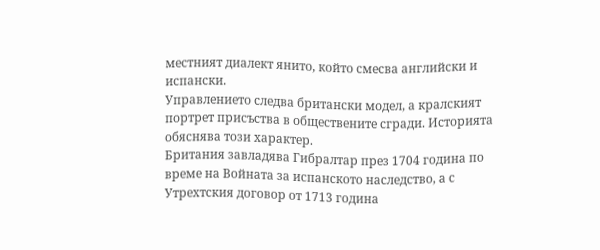местният диалект янито, който смесва английски и испански.
Управлението следва британски модел, а кралският портрет присъства в обществените сгради. Историята обяснява този характер.
Британия завладява Гибралтар през 1704 година по време на Войната за испанското наследство, а с Утрехтския договор от 1713 година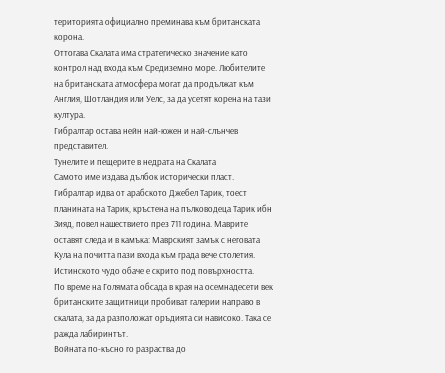територията официално преминава към британската корона.
Оттогава Скалата има стратегическо значение като контрол над входа към Средиземно море. Любителите на британската атмосфера могат да продължат към Англия, Шотландия или Уелс, за да усетят корена на тази култура.
Гибралтар остава нейн най-южен и най-слънчев представител.
Тунелите и пещерите в недрата на Скалата
Самото име издава дълбок исторически пласт. Гибралтар идва от арабското Джебел Тарик, тоест планината на Тарик, кръстена на пълководеца Тарик ибн Зияд, повел нашествието през 711 година. Маврите оставят следа и в камъка: Маврският замък с неговата Кула на почитта пази входа към града вече столетия.
Истинското чудо обаче е скрито под повърхността.
По време на Голямата обсада в края на осемнадесети век британските защитници пробиват галерии направо в скалата, за да разположат оръдията си нависоко. Така се ражда лабиринтът.
Войната по-късно го разраства до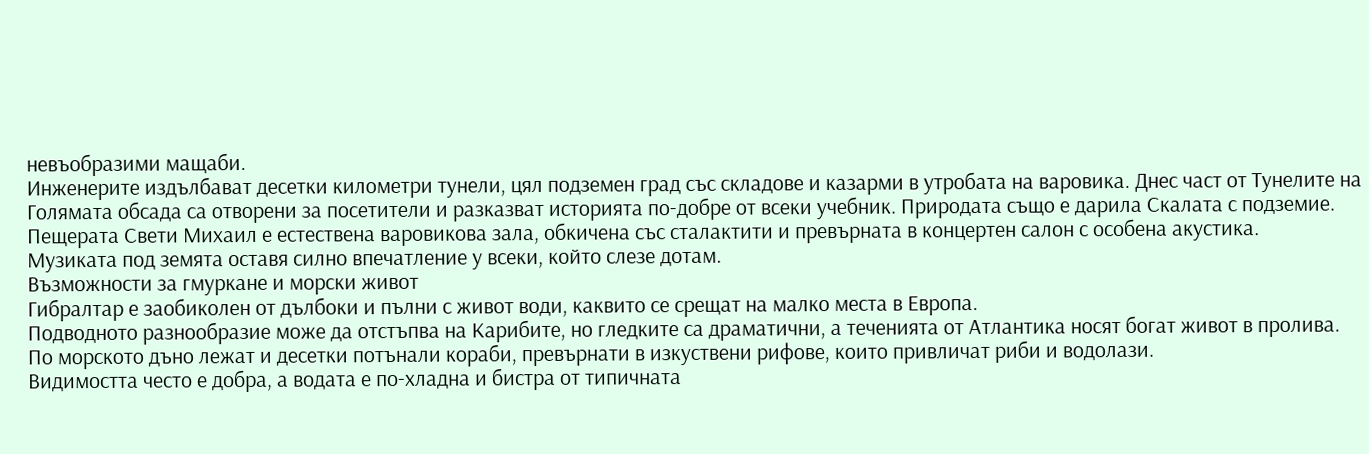невъобразими мащаби.
Инженерите издълбават десетки километри тунели, цял подземен град със складове и казарми в утробата на варовика. Днес част от Тунелите на Голямата обсада са отворени за посетители и разказват историята по-добре от всеки учебник. Природата също е дарила Скалата с подземие. Пещерата Свети Михаил е естествена варовикова зала, обкичена със сталактити и превърната в концертен салон с особена акустика.
Музиката под земята оставя силно впечатление у всеки, който слезе дотам.
Възможности за гмуркане и морски живот
Гибралтар е заобиколен от дълбоки и пълни с живот води, каквито се срещат на малко места в Европа.
Подводното разнообразие може да отстъпва на Карибите, но гледките са драматични, а теченията от Атлантика носят богат живот в пролива.
По морското дъно лежат и десетки потънали кораби, превърнати в изкуствени рифове, които привличат риби и водолази.
Видимостта често е добра, а водата е по-хладна и бистра от типичната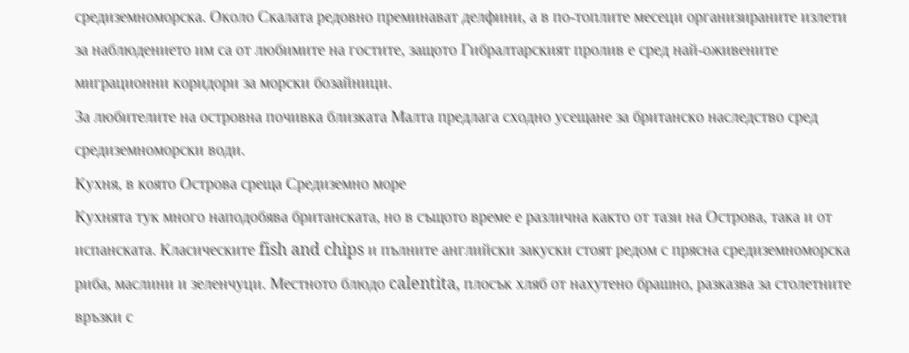средиземноморска. Около Скалата редовно преминават делфини, а в по-топлите месеци организираните излети за наблюдението им са от любимите на гостите, защото Гибралтарският пролив е сред най-оживените миграционни коридори за морски бозайници.
За любителите на островна почивка близката Малта предлага сходно усещане за британско наследство сред средиземноморски води.
Кухня, в която Острова среща Средиземно море
Кухнята тук много наподобява британската, но в същото време е различна както от тази на Острова, така и от испанската. Класическите fish and chips и пълните английски закуски стоят редом с прясна средиземноморска риба, маслини и зеленчуци. Местното блюдо calentita, плосък хляб от нахутено брашно, разказва за столетните връзки с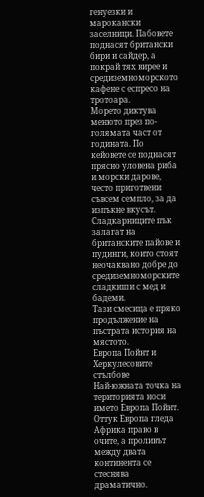генуезки и марокански заселници. Пабовете поднасят британски бири и сайдер, а покрай тях вирее и средиземноморското кафене с еспресо на тротоара.
Морето диктува менюто през по-голямата част от годината. По кейовете се поднасят прясно уловена риба и морски дарове, често приготвени съвсем семпло, за да изпъкне вкусът. Сладкарниците пък залагат на британските пайове и пудинги, които стоят неочаквано добре до средиземноморските сладкиши с мед и бадеми.
Тази смесица е пряко продължение на пъстрата история на мястото.
Европа Пойнт и Херкулесовите стълбове
Най-южната точка на територията носи името Европа Пойнт. Оттук Европа гледа Африка право в очите, а проливът между двата континента се стеснява драматично.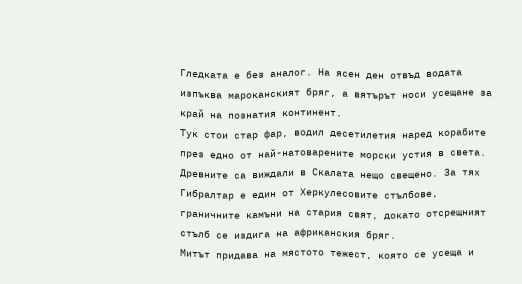Гледката е без аналог. На ясен ден отвъд водата изпъква мароканският бряг, а вятърът носи усещане за край на познатия континент.
Тук стои стар фар, водил десетилетия наред корабите през едно от най-натоварените морски устия в света. Древните са виждали в Скалата нещо свещено. За тях Гибралтар е един от Херкулесовите стълбове, граничните камъни на стария свят, докато отсрещният стълб се издига на африканския бряг.
Митът придава на мястото тежест, която се усеща и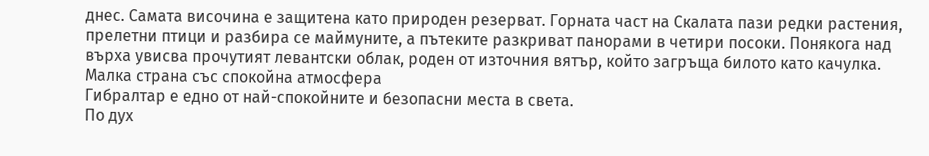днес. Самата височина е защитена като природен резерват. Горната част на Скалата пази редки растения, прелетни птици и разбира се маймуните, а пътеките разкриват панорами в четири посоки. Понякога над върха увисва прочутият левантски облак, роден от източния вятър, който загръща билото като качулка.
Малка страна със спокойна атмосфера
Гибралтар е едно от най-спокойните и безопасни места в света.
По дух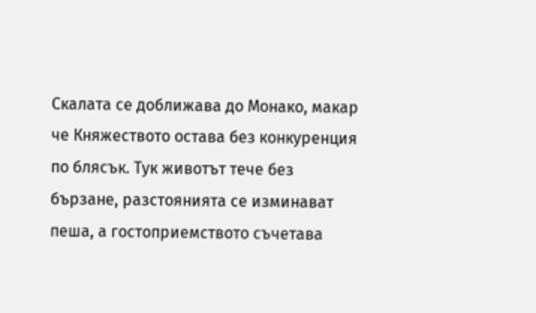Скалата се доближава до Монако, макар че Княжеството остава без конкуренция по блясък. Тук животът тече без бързане, разстоянията се изминават пеша, а гостоприемството съчетава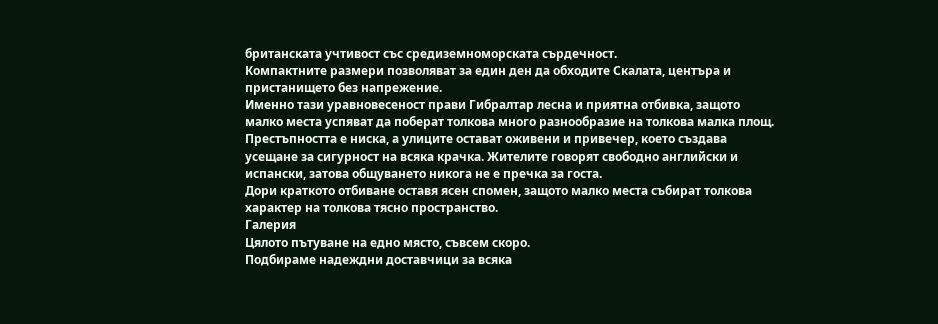британската учтивост със средиземноморската сърдечност.
Компактните размери позволяват за един ден да обходите Скалата, центъра и пристанището без напрежение.
Именно тази уравновесеност прави Гибралтар лесна и приятна отбивка, защото малко места успяват да поберат толкова много разнообразие на толкова малка площ. Престъпността е ниска, а улиците остават оживени и привечер, което създава усещане за сигурност на всяка крачка. Жителите говорят свободно английски и испански, затова общуването никога не е пречка за госта.
Дори краткото отбиване оставя ясен спомен, защото малко места събират толкова характер на толкова тясно пространство.
Галерия
Цялото пътуване на едно място, съвсем скоро.
Подбираме надеждни доставчици за всяка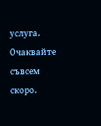услуга. Очаквайте съвсем скоро.